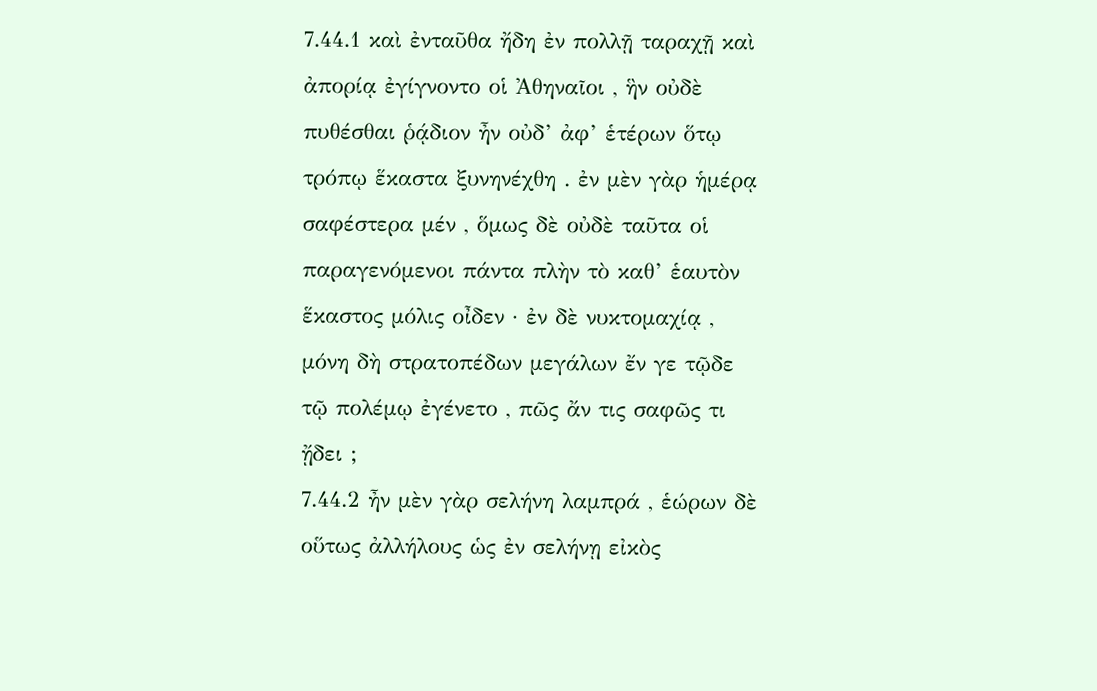7.44.1 καὶ ἐνταῦθα ἤδη ἐν πολλῇ ταραχῇ καὶ ἀπορίᾳ ἐγίγνοντο οἱ Ἀθηναῖοι , ἣν οὐδὲ πυθέσθαι ῥᾴδιον ἦν οὐδ’ ἀφ’ ἑτέρων ὅτῳ τρόπῳ ἕκαστα ξυνηνέχθη . ἐν μὲν γὰρ ἡμέρᾳ σαφέστερα μέν , ὅμως δὲ οὐδὲ ταῦτα οἱ παραγενόμενοι πάντα πλὴν τὸ καθ’ ἑαυτὸν ἕκαστος μόλις οἶδεν · ἐν δὲ νυκτομαχίᾳ , μόνη δὴ στρατοπέδων μεγάλων ἔν γε τῷδε τῷ πολέμῳ ἐγένετο , πῶς ἄν τις σαφῶς τι ᾔδει ;
7.44.2 ἦν μὲν γὰρ σελήνη λαμπρά , ἑώρων δὲ οὕτως ἀλλήλους ὡς ἐν σελήνῃ εἰκὸς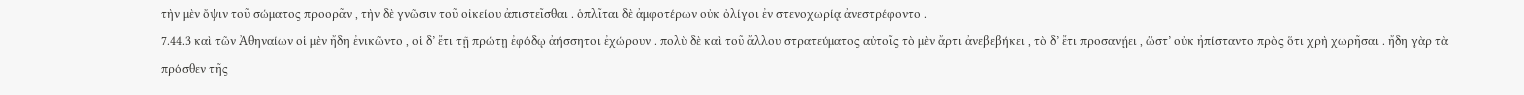τὴν μὲν ὄψιν τοῦ σώματος προορᾶν , τὴν δὲ γνῶσιν τοῦ οἰκείου ἀπιστεῖσθαι . ὁπλῖται δὲ ἀμφοτέρων οὐκ ὀλίγοι ἐν στενοχωρίᾳ ἀνεστρέφοντο .
7.44.3 καὶ τῶν Ἀθηναίων οἱ μὲν ἤδη ἐνικῶντο , οἱ δ’ ἔτι τῇ πρώτῃ ἐφόδῳ ἀήσσητοι ἐχώρουν . πολὺ δὲ καὶ τοῦ ἄλλου στρατεύματος αὐτοῖς τὸ μὲν ἄρτι ἀνεβεβήκει , τὸ δ’ ἔτι προσανῄει , ὥστ’ οὐκ ἠπίσταντο πρὸς ὅτι χρὴ χωρῆσαι . ἤδη γὰρ τὰ πρόσθεν τῆς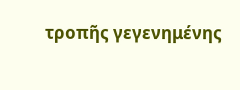τροπῆς γεγενημένης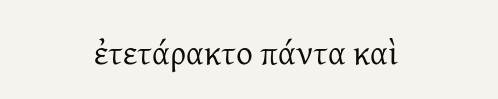ἐτετάρακτο πάντα καὶ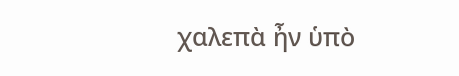χαλεπὰ ἦν ὑπὸ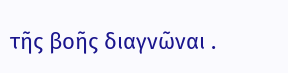τῆς βοῆς διαγνῶναι .